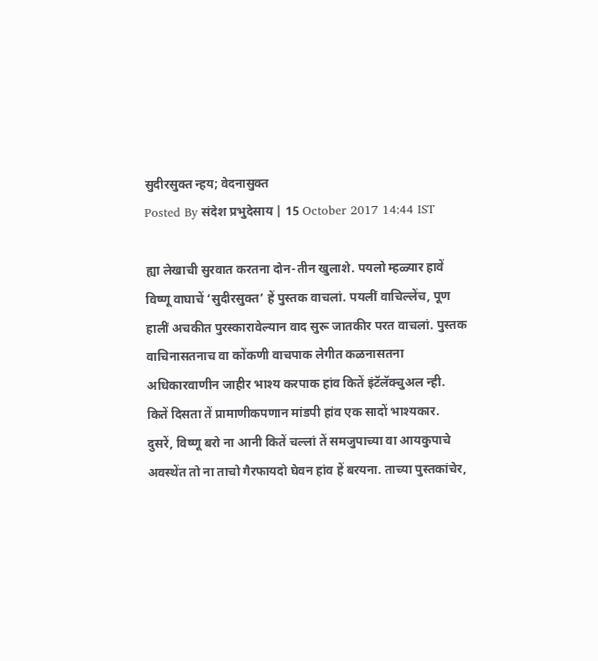सुदीरसुक्त न्हय; वेदनासुक्त
Posted By संदेश प्रभुदेसाय | 15 October 2017 14:44 IST

ह्या लेखाची सुरवात करतना दोन-तीन खुलाशे. पयलो म्हळ्यार हावें विष्णू वाघाचें ‘सुदीरसुक्त’ हें पुस्तक वाचलां. पयलीं वाचिल्लेंच, पूण हालीं अचकीत पुरस्कारावेल्यान वाद सुरू जातकीर परत वाचलां. पुस्तक वाचिनासतनाच वा कोंकणी वाचपाक लेगीत कळनासतना अधिकारवाणीन जाहीर भाश्य करपाक हांव कितें इंटॅलॅक्चुअल न्ही. कितें दिसता तें प्रामाणीकपणान मांडपी हांव एक सादों भाश्यकार.
दुसरें, विष्णू बरो ना आनी कितें चल्लां तें समजुपाच्या वा आयकुपाचे अवस्थेंत तो ना ताचो गैरफायदो घेवन हांव हें बरयना. ताच्या पुस्तकांचेर,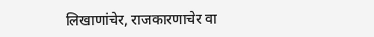लिखाणांचेर, राजकारणाचेर वा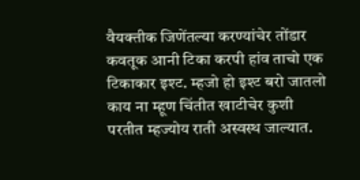वैयक्तीक जिणेंतल्या करण्यांचेर तोंडार कवतूक आनी टिका करपी हांव ताचो एक टिकाकार इश्ट. म्हजो हो इश्ट बरो जातलो काय ना म्हूण चिंतीत खाटीचेर कुशी परतीत म्हज्योय राती अस्वस्थ जाल्यात.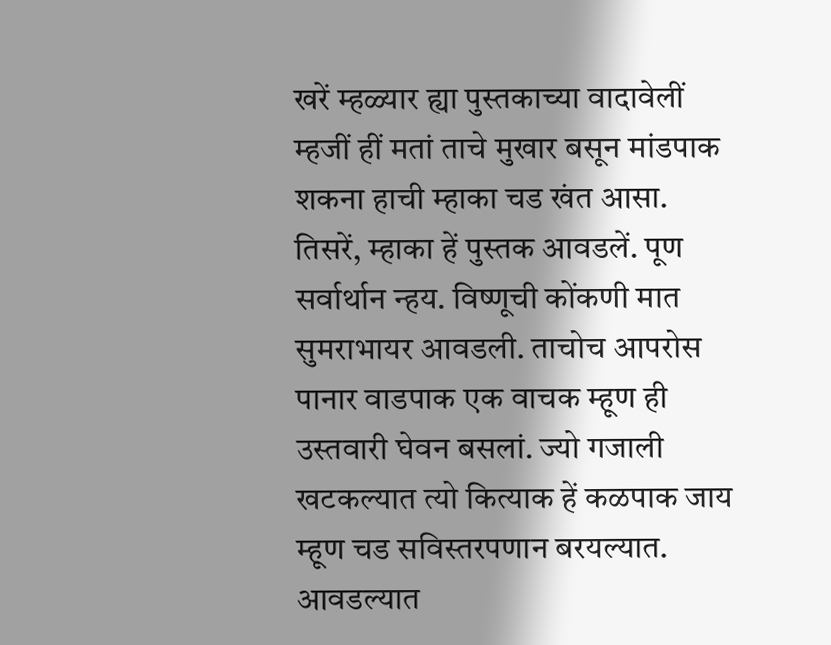खरें म्हळ्यार ह्या पुस्तकाच्या वादावेलीं म्हजीं हीं मतां ताचे मुखार बसून मांडपाक शकना हाची म्हाका चड खंत आसा.
तिसरें, म्हाका हें पुस्तक आवडलें. पूण सर्वार्थान न्हय. विष्णूची कोंकणी मात सुमराभायर आवडली. ताचोच आपरोस पानार वाडपाक एक वाचक म्हूण ही उस्तवारी घेवन बसलां. ज्यो गजाली खटकल्यात त्यो कित्याक हें कळपाक जाय म्हूण चड सविस्तरपणान बरयल्यात. आवडल्यात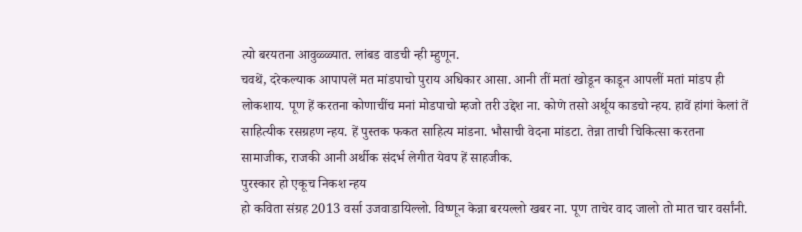त्यो बरयतना आवुळ्ळ्यात. लांबड वाडची न्ही म्हुणून.
चवथें, दरेकल्याक आपापलें मत मांडपाचो पुराय अधिकार आसा. आनी तीं मतां खोडून काडून आपलीं मतां मांडप ही लोकशाय. पूण हें करतना कोणाचींच मनां मोडपाचो म्हजो तरी उद्देश ना. कोणे तसो अर्थूय काडचो न्हय. हावें हांगां केलां तें साहित्यीक रसग्रहण न्हय. हें पुस्तक फकत साहित्य मांडना. भौसाची वेदना मांडटा. तेन्ना ताची चिकित्सा करतना सामाजीक, राजकी आनी अर्थीक संदर्भ लेगीत येवप हें साहजीक.
पुरस्कार हो एकूच निकश न्हय
हो कविता संग्रह 2013 वर्सा उजवाडायिल्लो. विष्णून केन्ना बरयल्लो खबर ना. पूण ताचेर वाद जालो तो मात चार वर्सांनी.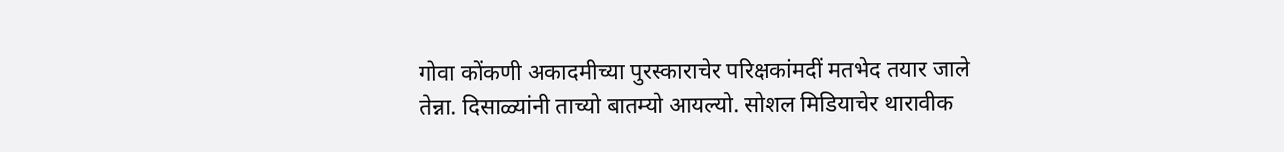गोवा कोंकणी अकादमीच्या पुरस्काराचेर परिक्षकांमदीं मतभेद तयार जाले तेन्ना. दिसाळ्यांनी ताच्यो बातम्यो आयल्यो. सोशल मिडियाचेर थारावीक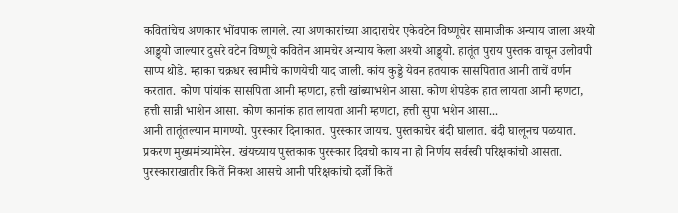कवितांचेच अणकार भोंवपाक लागले. त्या अणकारांच्या आदाराचेर एकेवटेन विष्णूचेर सामाजीक अन्याय जाला अश्यो आड्ड्यो जाल्यार दुसरे वटेन विष्णूचे कवितेन आमचेर अन्याय केला अश्यो आड्ड्यो. हातूंत पुराय पुस्तक वाचून उलोवपी साप्प थोडे. म्हाका चक्रधर स्वामीचे काणयेची याद जाली. कांय कुड्डे येवन हतयाक सासपितात आनी ताचें वर्णन करतात. कोण पांयांक सासपिता आनी म्हणटा, हत्ती खांब्याभशेन आसा. कोण शेपडेक हात लायता आनी म्हणटा, हत्ती सान्नी भाशेन आसा. कोण कानांक हात लायता आनी म्हणटा, हत्ती सुपा भशेन आसा...
आनी तातूंतल्यान मागण्यो. पुरस्कार दिनाकात. पुरस्कार जायच. पुस्तकाचेर बंदी घालात. बंदी घालूनच पळयात. प्रकरण मुख्यमंत्र्यामेरेन. खंयच्याय पुस्तकाक पुरस्कार दिवचो काय ना हो निर्णय सर्वस्वी परिक्षकांचो आसता. पुरस्काराखातीर कितें निकश आसचे आनी परिक्षकांचो दर्जो कितें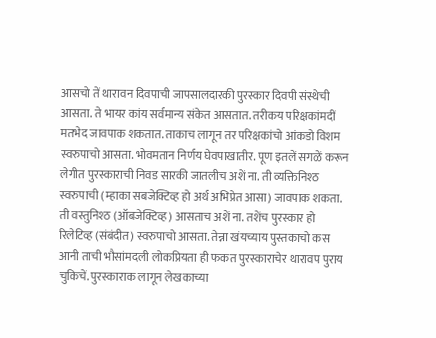आसचो तें थारावन दिवपाची जापसालदारकी पुरस्कार दिवपी संस्थेची आसता. ते भायर कांय सर्वमान्य संकेत आसतात. तरीकय परिक्षकांमदीं मतभेद जावपाक शकतात. ताकाच लागून तर परिक्षकांचो आंकडो विशम स्वरुपाचो आसता. भोवमतान निर्णय घेवपाखातीर. पूण इतलें सगळें करून लेगीत पुरस्काराची निवड सारकी जातलीच अशें ना. ती व्यक्तिनिश्ठ स्वरुपाची (म्हाका सबजेक्टिव्ह हो अर्थ अभिप्रेत आसा) जावपाक शकता. ती वस्तुनिश्ठ (ऑबजेक्टिव्ह) आसताच अशें ना. तशेंच पुरस्कार हो रिलेटिव्ह (संबंदीत) स्वरुपाचो आसता. तेन्ना खंयच्याय पुस्तकाचो कस आनी ताची भौसांमदली लोकप्रियता ही फकत पुरस्काराचेर थारावप पुराय चुकिचें. पुरस्काराक लागून लेखकाच्या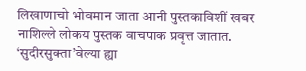लिखाणाचो भोवमान जाता आनी पुस्तकाविशीं खबर नाशिल्ले लोकय पुस्तक वाचपाक प्रवृत्त जातात. ‘सुदीरसुक्ता’वेल्या ह्या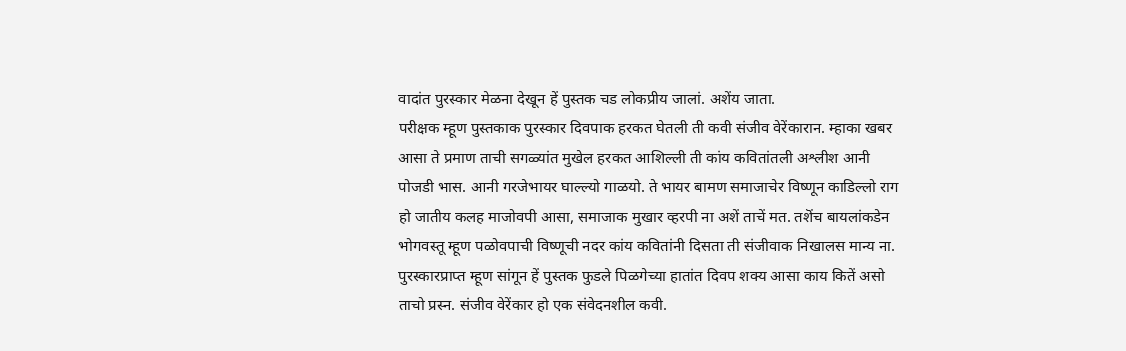वादांत पुरस्कार मेळना देखून हें पुस्तक चड लोकप्रीय जालां. अशेंय जाता.
परीक्षक म्हूण पुस्तकाक पुरस्कार दिवपाक हरकत घेतली ती कवी संजीव वेरेंकारान. म्हाका खबर आसा ते प्रमाण ताची सगळ्यांत मुखेल हरकत आशिल्ली ती कांय कवितांतली अश्लीश आनी पोजडी भास. आनी गरजेभायर घाल्ल्यो गाळयो. ते भायर बामण समाजाचेर विष्णून काडिल्लो राग हो जातीय कलह माजोवपी आसा, समाजाक मुखार व्हरपी ना अशें ताचें मत. तशॆंच बायलांकडेन भोगवस्तू म्हूण पळोवपाची विष्णूची नदर कांय कवितांनी दिसता ती संजीवाक निखालस मान्य ना. पुरस्कारप्राप्त म्हूण सांगून हें पुस्तक फुडले पिळगेच्या हातांत दिवप शक्य आसा काय कितें असो ताचो प्रस्न. संजीव वेरेंकार हो एक संवेदनशील कवी.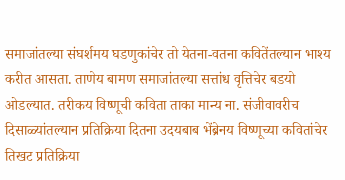समाजांतल्या संघर्शमय घडणुकांचेर तो येतना-वतना कवितेंतल्यान भाश्य करीत आसता. ताणेय बामण समाजांतल्या सत्तांध वृत्तिचेर बडयो ओडल्यात. तरीकय विष्णूची कविता ताका मान्य ना. संजीवावरीच दिसाळ्यांतल्यान प्रतिक्रिया दितना उदयबाब भेंब्रेनय विष्णूच्या कवितांचेर तिखट प्रतिक्रिया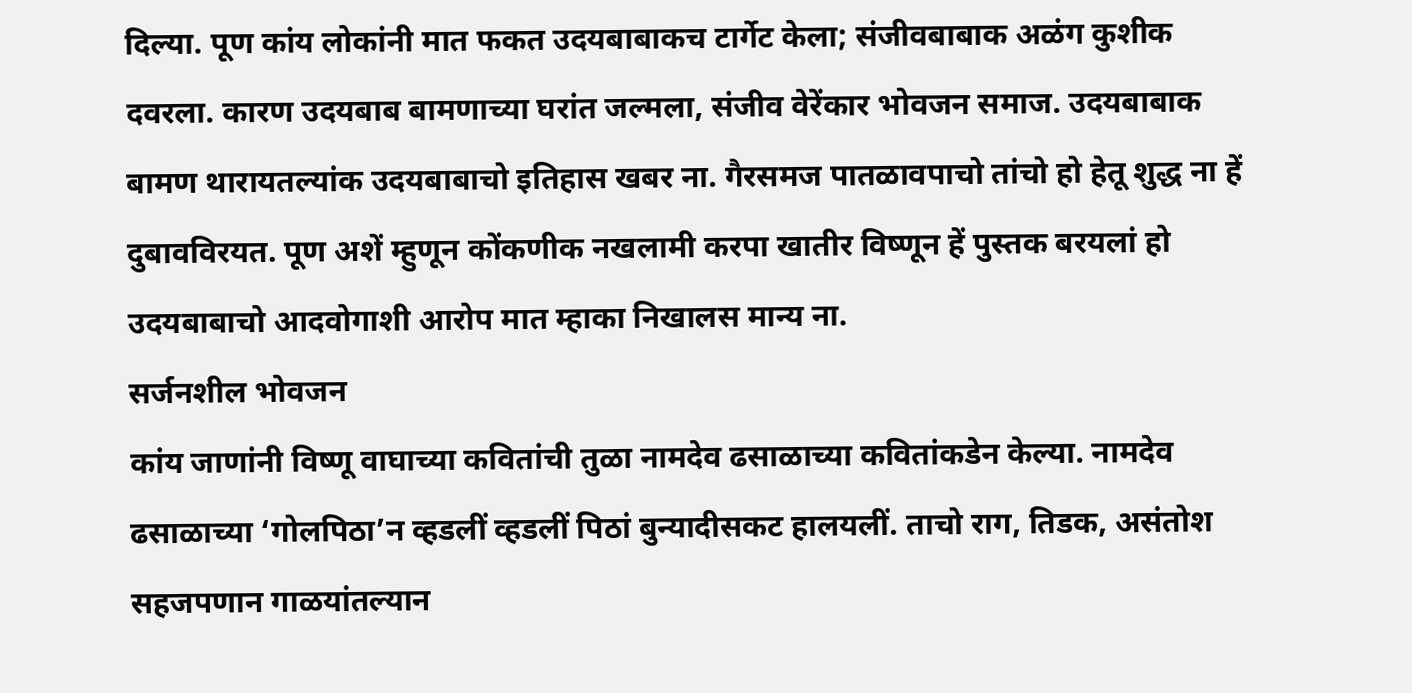दिल्या. पूण कांय लोकांनी मात फकत उदयबाबाकच टार्गेट केला; संजीवबाबाक अळंग कुशीक दवरला. कारण उदयबाब बामणाच्या घरांत जल्मला, संजीव वेरेंकार भोवजन समाज. उदयबाबाक बामण थारायतल्यांक उदयबाबाचो इतिहास खबर ना. गैरसमज पातळावपाचो तांचो हो हेतू शुद्ध ना हें दुबावविरयत. पूण अशें म्हुणून कोंकणीक नखलामी करपा खातीर विष्णून हें पुस्तक बरयलां हो उदयबाबाचो आदवोगाशी आरोप मात म्हाका निखालस मान्य ना.
सर्जनशील भोवजन
कांय जाणांनी विष्णू वाघाच्या कवितांची तुळा नामदेव ढसाळाच्या कवितांकडेन केल्या. नामदेव ढसाळाच्या ‘गोलपिठा’न व्हडलीं व्हडलीं पिठां बुन्यादीसकट हालयलीं. ताचो राग, तिडक, असंतोश सहजपणान गाळयांतल्यान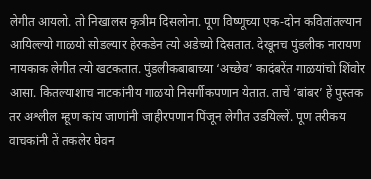लेगीत आयलो. तो निखालस कृत्रीम दिसलोना. पूण विष्णूच्या एक-दोन कवितांतल्यान आयिल्ल्यो गाळयो सोडल्यार हेरकडेन त्यो अडेच्यो दिसतात. देखूनच पुंडलीक नारायण नायकाक लेगीत त्यो खटकतात. पुंडलीकबाबाच्या ‘अच्छेव’ कादंबरेंत गाळयांचो शिंवोर आसा. कितल्याशाच नाटकांनीय गाळयो निसर्गीकपणान येतात. ताचें ‘बांबर’ हें पुस्तक तर अश्लील म्हूण कांय जाणांनी जाहीरपणान पिंजून लेगीत उडयिल्लें. पूण तरीकय वाचकांनी तें तकलेर घेवन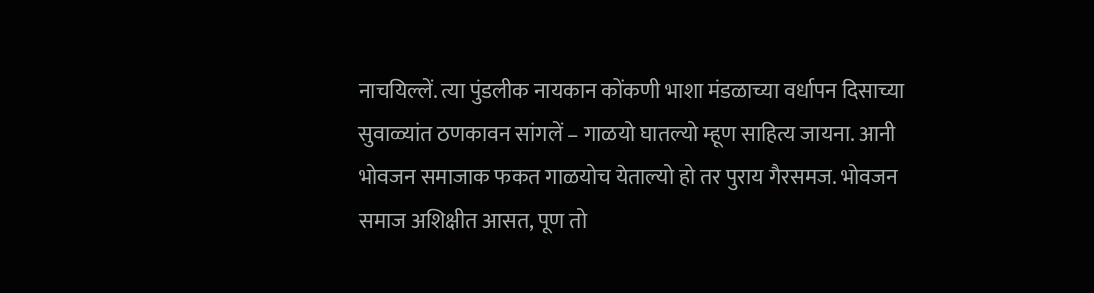नाचयिल्लें. त्या पुंडलीक नायकान कोंकणी भाशा मंडळाच्या वर्धापन दिसाच्या सुवाळ्यांत ठणकावन सांगलें – गाळयो घातल्यो म्हूण साहित्य जायना. आनी भोवजन समाजाक फकत गाळयोच येताल्यो हो तर पुराय गैरसमज. भोवजन समाज अशिक्षीत आसत, पूण तो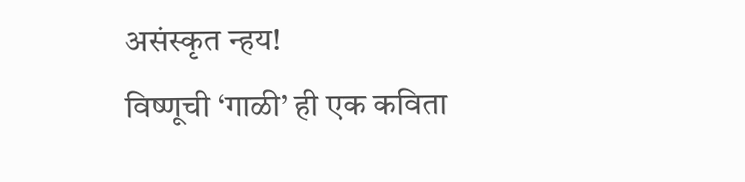असंस्कृत न्हय!
विष्णूची ‘गाळी’ ही एक कविता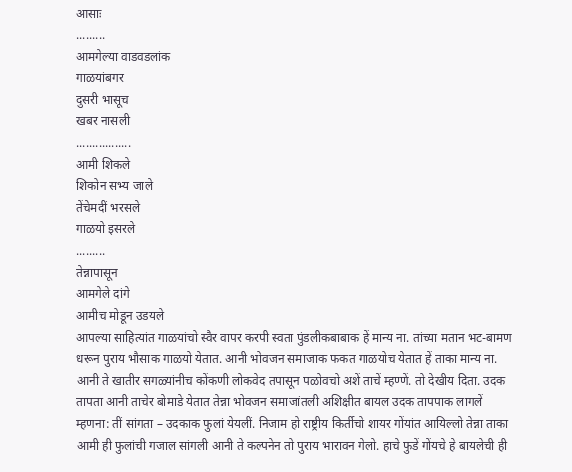आसाः
.........
आमगेल्या वाडवडलांक
गाळयांबगर
दुसरी भासूच
खबर नासली
.................
आमी शिकले
शिकोन सभ्य जाले
तेंचेमदीं भरसले
गाळयो इसरले
.........
तेन्नापासून
आमगेले दांगे
आमीच मोडून उडयले
आपल्या साहित्यांत गाळयांचो स्वैर वापर करपी स्वता पुंडलीकबाबाक हें मान्य ना. तांच्या मतान भट-बामण धरून पुराय भौसाक गाळयो येतात. आनी भोवजन समाजाक फकत गाळयोच येतात हें ताका मान्य ना. आनी ते खातीर सगळ्यांनीच कोंकणी लोकवेद तपासून पळोवचो अशें ताचें म्हण्णें. तो देखीय दिता. उदक तापता आनी ताचेर बोमाडे येतात तेन्ना भोवजन समाजांतली अशिक्षीत बायल उदक तापपाक लागलें म्हणना: तीं सांगता – उदकाक फुलां येयलीं. निजाम हो राष्ट्रीय किर्तीचो शायर गोंयांत आयिल्लो तेन्ना ताका आमी ही फुलांची गजाल सांगली आनी ते कल्पनेन तो पुराय भारावन गेलो. हाचे फुडें गोंयचे हे बायलेची ही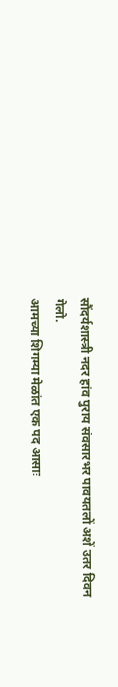सौंदर्यशास्त्री नदर हांव पुराय संवसारभर पावयतलों अशें उतर दिवन गेलो.
आमच्या शिगम्या मेळांत एक पद आसाः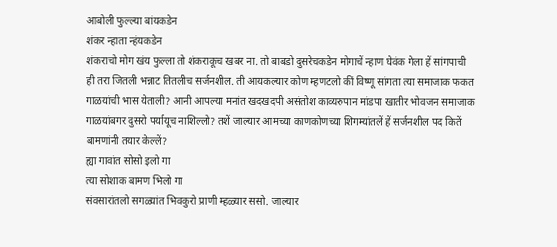आबोली फुल्ल्या बांयकडेन
शंकर न्हाता न्हंयकडेन
शंकराचो मोग खंय फुल्ला तो शंकराकूच खबर ना. तो बाबडो दुसरेचकडेन मोगाचें न्हाण घेवंक गेला हें सांगपाची ही तरा जितली भन्नाट तितलीच सर्जनशील. ती आयकल्यार कोण म्हणटलो कीं विष्णू सांगता त्या समाजाक फकत गाळयांची भास येताली? आनी आपल्या मनांत खदखदपी असंतोश काव्यरुपान मांडपा खातीर भोवजन समाजाक गाळयांबगर दुसरो पर्यायूच नाशिल्लो? तशें जाल्यार आमच्या काणकोणच्या शिगम्यांतलें हें सर्जनशील पद कितें बामणांनी तयार केल्लें?
ह्या गावांत सोसो इलो गा
त्या सोशाक बामण भिलो गा
संवसारांतलो सगळ्यांत भिवकुरो प्राणी म्हळ्यार ससो. जाल्यार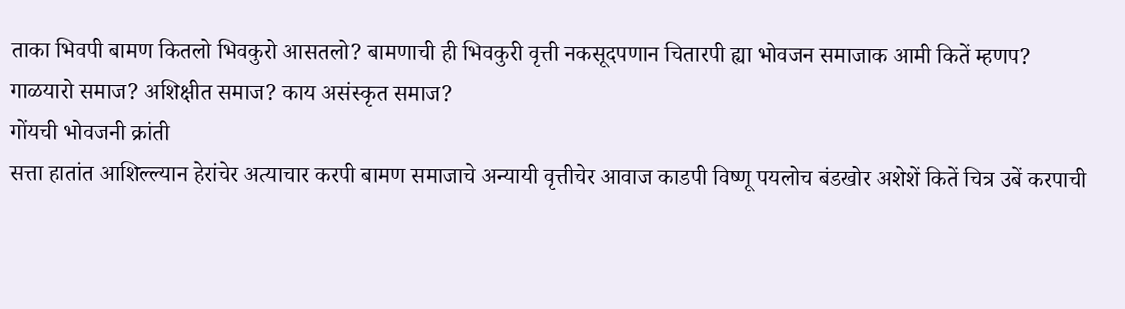ताका भिवपी बामण कितलो भिवकुरो आसतलो? बामणाची ही भिवकुरी वृत्ती नकसूदपणान चितारपी ह्या भोवजन समाजाक आमी कितें म्हणप? गाळयारो समाज? अशिक्षीत समाज? काय असंस्कृत समाज?
गोंयची भोवजनी क्रांती
सत्ता हातांत आशिल्ल्यान हेरांचेर अत्याचार करपी बामण समाजाचे अन्यायी वृत्तीचेर आवाज काडपी विष्णू पयलोच बंडखोर अशेशें कितें चित्र उबें करपाची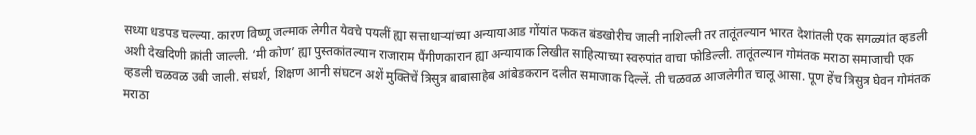सध्या धडपड चल्ल्या. कारण विष्णू जल्माक लेगीत येवचे पयलीं ह्या सत्ताधाऱ्यांच्या अन्यायाआड गोंयांत फकत बंडखोरीच जाली नाशिल्ली तर तातूंतल्यान भारत देशांतली एक सगळ्यांत व्हडली अशी देखदिणी क्रांती जाल्ली. ‘मी कोण’ ह्या पुस्तकांतल्यान राजाराम पैंगीणकारान ह्या अन्यायाक लिखीत साहित्याच्या स्वरुपांत वाचा फोडिल्ली. तातूंतल्यान गोमंतक मराठा समाजाची एक व्हडली चळवळ उबी जाली. संघर्श, शिक्षण आनी संघटन अशें मुक्तिचें त्रिसुत्र बाबासाहेब आंबेडकरान दलीत समाजाक दिल्लें. ती चळवळ आजलेगीत चालू आसा. पूण हेंच त्रिसुत्र घेवन गोमंतक मराठा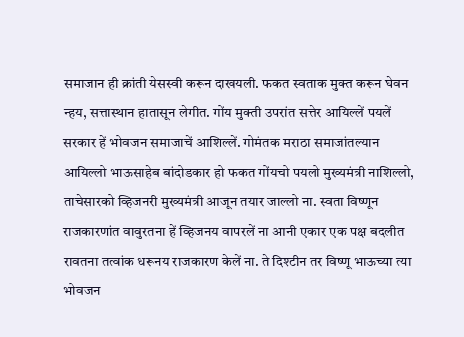समाजान ही क्रांती येसस्वी करून दाखयली. फकत स्वताक मुक्त करून घेवन न्हय, सत्तास्थान हातासून लेगीत. गोंय मुक्ती उपरांत सत्तेर आयिल्लें पयलें सरकार हें भोवजन समाजाचें आशिल्लें. गोमंतक मराठा समाजांतल्यान आयिल्लो भाऊसाहेब बांदोडकार हो फकत गोंयचो पयलो मुख्यमंत्री नाशिल्लो, ताचेसारको व्हिजनरी मुख्यमंत्री आजून तयार जाल्लो ना. स्वता विष्णून राजकारणांत वावुरतना हें व्हिजनय वापरलें ना आनी एकार एक पक्ष बदलीत रावतना तत्वांक धरूनय राजकारण केलें ना. ते दिश्टीन तर विष्णू भाऊच्या त्या भोवजन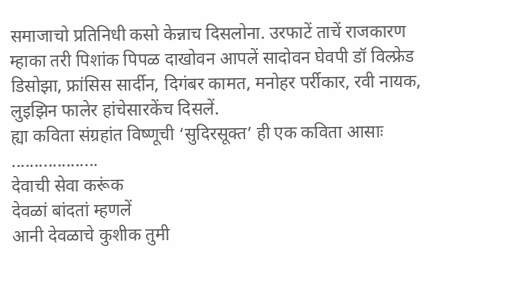समाजाचो प्रतिनिधी कसो केन्नाच दिसलोना. उरफाटें ताचें राजकारण म्हाका तरी पिशांक पिपळ दाखोवन आपलें सादोवन घेवपी डॉ विल्फ्रेड डिसोझा, फ्रांसिस सार्दीन, दिगंबर कामत, मनोहर पर्रीकार, रवी नायक, लुइझिन फालेर हांचेसारकेंच दिसलें.
ह्या कविता संग्रहांत विष्णूची ‘सुदिरसूक्त’ ही एक कविता आसाः
...................
देवाची सेवा करूंक
देवळां बांदतां म्हणलें
आनी देवळाचे कुशीक तुमी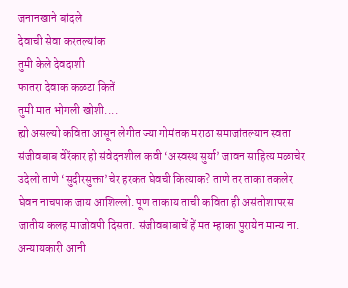जनानखाने बांदले
देवाची सेवा करतल्यांक
तुमी केले देवदाशी
फातरा देवाक कळटा कितें
तुमी मात भोगली खोशी....
ह्यो असल्यो कविता आसून लेगीत ज्या गोमंतक मराठा समाजांतल्यान स्वता संजीवबाब वेरेंकार हो संवेदनशील कवी ‘अस्वस्थ सुर्या’ जावन साहित्य मळाचेर उदेलो ताणे ‘सुदीरसुक्ता’चेर हरकत घेवची कित्याक? ताणे तर ताका तकलेर घेवन नाचपाक जाय आशिल्लो. पूण ताकाय ताची कविता ही असंतोशापरस जातीय कलह माजोवपी दिसता. संजीवबाबाचें हें मत म्हाका पुरायेन मान्य ना. अन्यायकारी आनी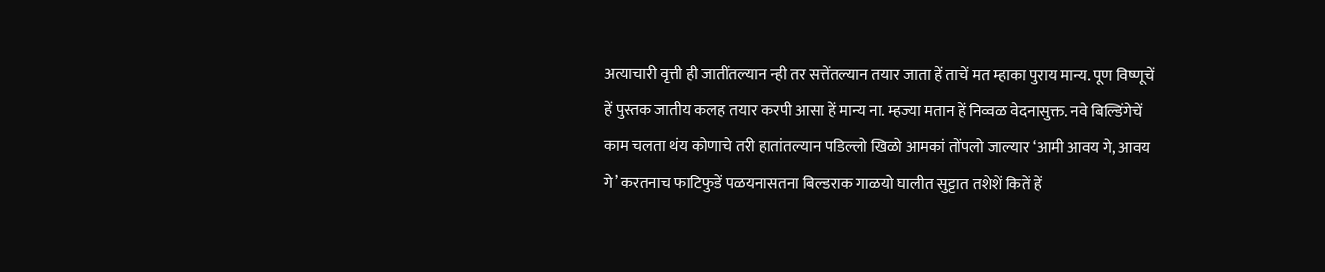अत्याचारी वृत्ती ही जातींतल्यान न्ही तर सत्तेंतल्यान तयार जाता हें ताचें मत म्हाका पुराय मान्य. पूण विष्णूचें हें पुस्तक जातीय कलह तयार करपी आसा हें मान्य ना. म्हज्या मतान हें निव्वळ वेदनासुक्त. नवे बिल्डिंगेचें काम चलता थंय कोणाचे तरी हातांतल्यान पडिल्लो खिळो आमकां तोंपलो जाल्यार ‘आमी आवय गे, आवय गे’ करतनाच फाटिफुडें पळयनासतना बिल्डराक गाळयो घालीत सुट्टात तशेशें कितें हें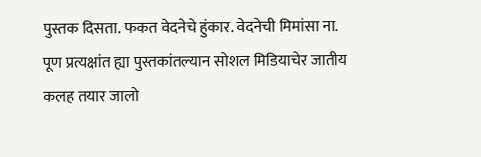पुस्तक दिसता. फकत वेदनेचे हुंकार. वेदनेची मिमांसा ना.
पूण प्रत्यक्षांत ह्या पुस्तकांतल्यान सोशल मिडियाचेर जातीय कलह तयार जालो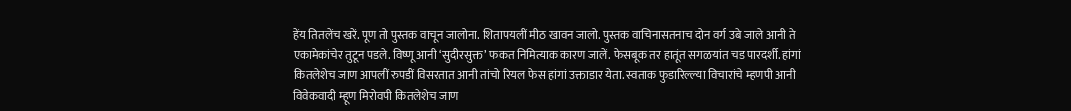हेंय तितलेंच खरें. पूण तो पुस्तक वाचून जालोना. शितापयलीं मीठ खावन जालो. पुस्तक वाचिनासतनाच दोन वर्ग उबे जाले आनी ते एकामेकांचेर तुटून पडले. विष्णू आनी ‘सुदीरसुक्त’ फकत निमित्याक कारण जालें. फेसबूक तर हातूंत सगळयांत चड पारदर्शी. हांगां कितलेशेच जाण आपलीं रुपडीं विसरतात आनी तांचो रियल फेस हांगां उक्ताडार येता. स्वताक फुडारिल्ल्या विचारांचे म्हणपी आनी विवेकवादी म्हूण मिरोवपी कितलेशेच जाण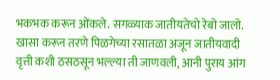भकभक करून ओंकले. सगळ्याक जातीयतेचो रेबो जालो. खासा करून तरणे पिळगेच्या रसातळा अजून जातीयवादी वृत्ती कशी ठसठसून भल्ल्या ती जाणवली, आनी पुराय आंग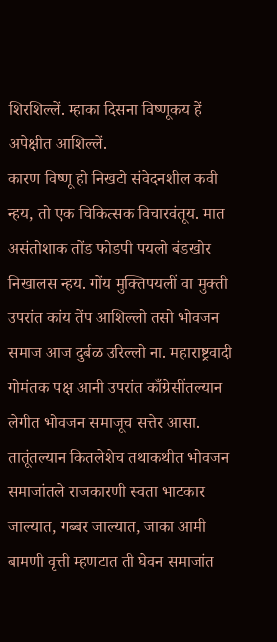शिरशिल्लें. म्हाका दिसना विष्णूकय हें अपेक्षीत आशिल्लें.
कारण विष्णू हो निखटो संवेदनशील कवी न्हय, तो एक चिकित्सक विचारवंतूय. मात असंतोशाक तोंड फोडपी पयलो बंडखोर निखालस न्हय. गोंय मुक्तिपयलीं वा मुक्ती उपरांत कांय तेंप आशिल्लो तसो भोवजन समाज आज दुर्बळ उरिल्लो ना. महाराष्ट्रवादी गोमंतक पक्ष आनी उपरांत काँग्रेसींतल्यान लेगीत भोवजन समाजूच सत्तेर आसा. तातूंतल्यान कितलेशेच तथाकथीत भोवजन समाजांतले राजकारणी स्वता भाटकार जाल्यात, गब्बर जाल्यात, जाका आमी बामणी वृत्ती म्हणटात ती घेवन समाजांत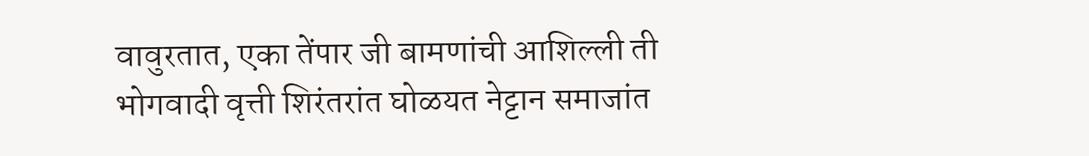वावुरतात, एका तेंपार जी बामणांची आशिल्ली ती भोगवादी वृत्ती शिरंतरांत घोळयत नेट्टान समाजांत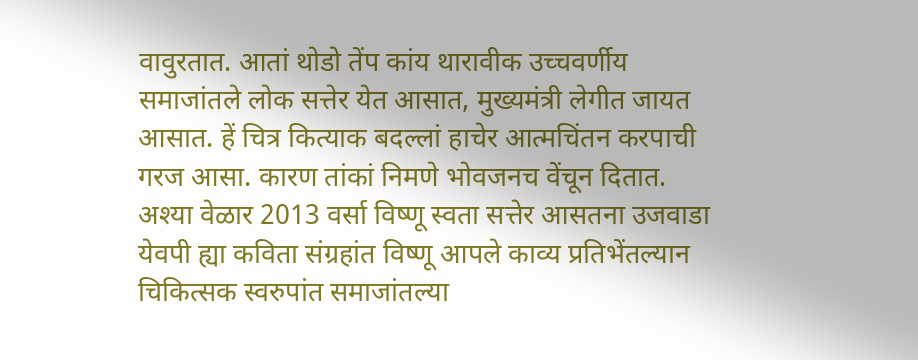वावुरतात. आतां थोडो तेंप कांय थारावीक उच्चवर्णीय समाजांतले लोक सत्तेर येत आसात, मुख्यमंत्री लेगीत जायत आसात. हें चित्र कित्याक बदल्लां हाचेर आत्मचिंतन करपाची गरज आसा. कारण तांकां निमणे भोवजनच वेंचून दितात.
अश्या वेळार 2013 वर्सा विष्णू स्वता सत्तेर आसतना उजवाडा येवपी ह्या कविता संग्रहांत विष्णू आपले काव्य प्रतिभेंतल्यान चिकित्सक स्वरुपांत समाजांतल्या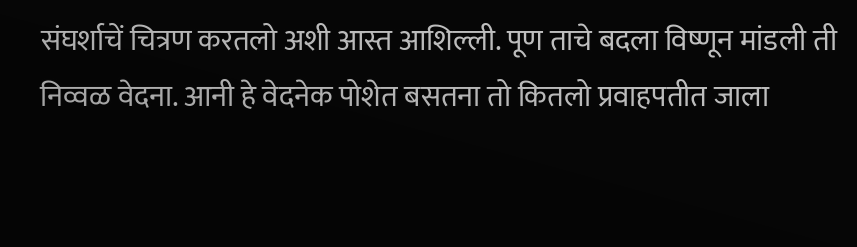संघर्शाचें चित्रण करतलो अशी आस्त आशिल्ली. पूण ताचे बदला विष्णून मांडली ती निव्वळ वेदना. आनी हे वेदनेक पोशेत बसतना तो कितलो प्रवाहपतीत जाला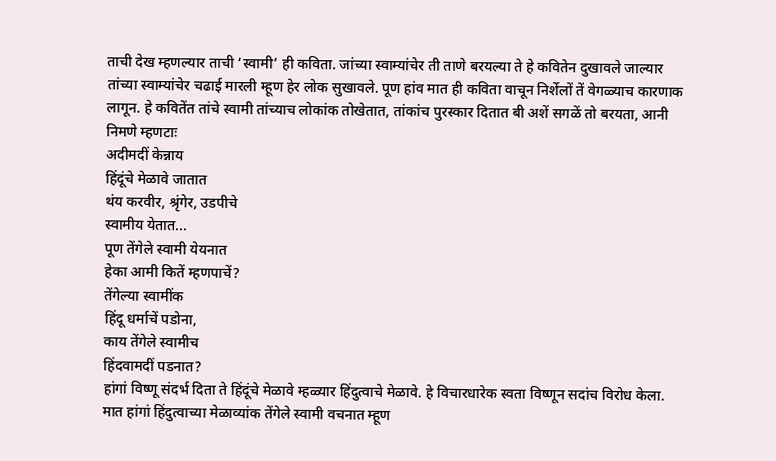ताची देख म्हणल्यार ताची ‘स्वामी’ ही कविता. जांच्या स्वाम्यांचेर ती ताणे बरयल्या ते हे कवितेन दुखावले जाल्यार तांच्या स्वाम्यांचेर चढाई मारली म्हूण हेर लोक सुखावले. पूण हांव मात ही कविता वाचून निर्शेलों तें वेगळ्याच कारणाक लागून. हे कवितेंत तांचे स्वामी तांच्याच लोकांक तोखेतात, तांकांच पुरस्कार दितात बी अशें सगळें तो बरयता, आनी निमणे म्हणटाः
अदीमदीं केन्नाय
हिंदूंचे मेळावे जातात
थंय करवीर, श्रृंगेर, उडपीचे
स्वामीय येतात...
पूण तेंगेले स्वामी येयनात
हेका आमी कितें म्हणपाचें?
तेंगेल्या स्वामींक
हिंदू धर्माचें पडोना,
काय तेंगेले स्वामीच
हिंदवामदीं पडनात?
हांगां विष्णू संदर्भ दिता ते हिंदूंचे मेळावे म्हळ्यार हिंदुत्वाचे मेळावे. हे विचारधारेक स्वता विष्णून सदांच विरोध केला. मात हांगां हिंदुत्वाच्या मेळाव्यांक तेंगेले स्वामी वचनात म्हूण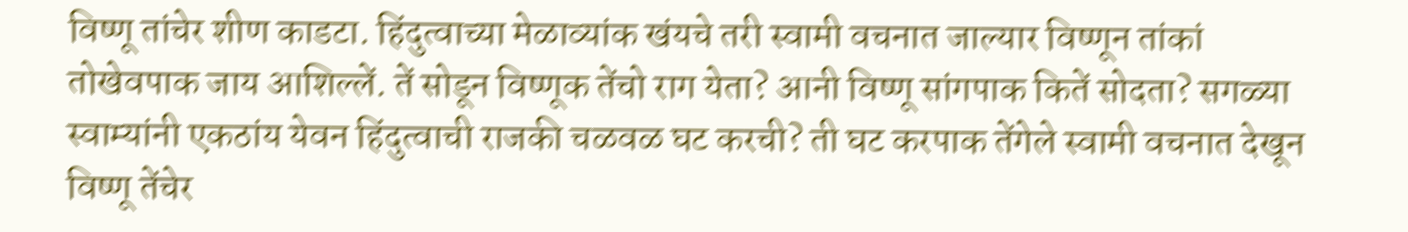विष्णू तांचेर शीण काडटा. हिंदुत्वाच्या मेळाव्यांक खंयचे तरी स्वामी वचनात जाल्यार विष्णून तांकां तोखेवपाक जाय आशिल्लें. तें सोडून विष्णूक तेंचो राग येता? आनी विष्णू सांगपाक कितें सोदता? सगळ्या स्वाम्यांनी एकठांय येवन हिंदुत्वाची राजकी चळवळ घट करची? ती घट करपाक तेंगेले स्वामी वचनात देखून विष्णू तेंचेर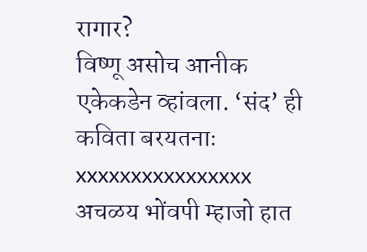रागार?
विष्णू असोच आनीक एकेकडेन व्हांवला. ‘संद’ ही कविता बरयतनाः
xxxxxxxxxxxxxxxx
अचळय भोंवपी म्हाजो हात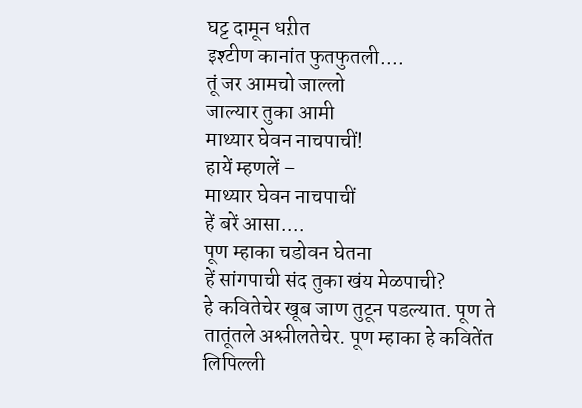घट्ट दामून धऱीत
इश्टीण कानांत फुतफुतली....
तूं जर आमचो जाल्लो
जाल्यार तुका आमी
माथ्यार घेवन नाचपाचीं!
हायें म्हणलें –
माथ्यार घेवन नाचपाचीं
हें बरें आसा....
पूण म्हाका चडोवन घेतना
हें सांगपाची संद तुका खंय मेळपाची?
हे कवितेचेर खूब जाण तुटून पडल्यात. पूण ते तातूंतले अश्लीलतेचेर. पूण म्हाका हे कवितेंत लिपिल्ली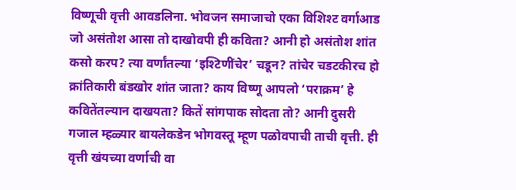विष्णूची वृत्ती आवडलिना. भोवजन समाजाचो एका विशिश्ट वर्गाआड जो असंतोश आसा तो दाखोवपी ही कविता? आनी हो असंतोश शांत कसो करप? त्या वर्णांतल्या ‘इश्टिणींचेर’ चडून? तांचेर चडटकीरच हो क्रांतिकारी बंडखोर शांत जाता? काय विष्णू आपलो ‘पराक्रम’ हे कवितेंतल्यान दाखयता? कितें सांगपाक सोदता तो? आनी दुसरी गजाल म्हळ्यार बायलेकडेन भोगवस्तू म्हूण पळोवपाची ताची वृत्ती. ही वृत्ती खंयच्या वर्णाची वा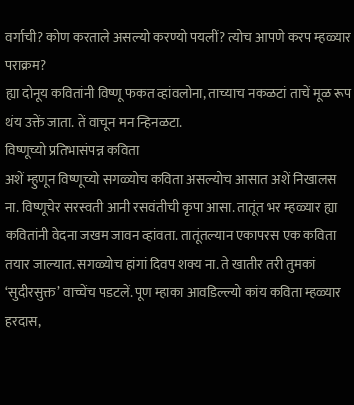वर्गाची? कोण करताले असल्यो करण्यो पयलीं? त्योच आपणे करप म्हळ्यार पराक्रम?
ह्या दोनूय कवितांनी विष्णू फकत व्हांवलोना, ताच्याच नकळटां ताचें मूळ रूप थंय उक्तें जाता. तें वाचून मन न्हिनळटा.
विष्णूच्यो प्रतिभासंपन्न कविता
अशें म्हुणून विष्णूच्यो सगळ्योच कविता असल्योच आसात अशें निखालस ना. विष्णूचेर सरस्वती आनी रसवंतीची कृपा आसा. तातूंत भर म्हळ्यार ह्या कवितांनी वेदना जखम जावन व्हांवता. तातूंतल्यान एकापरस एक कविता तयार जाल्यात. सगळ्योच हांगां दिवप शक्य ना. ते खातीर तरी तुमकां ‘सुदीरसुक्त’ वाच्चेंच पडटलें. पूण म्हाका आवडिल्ल्यो कांय कविता म्हळ्यार हरदास,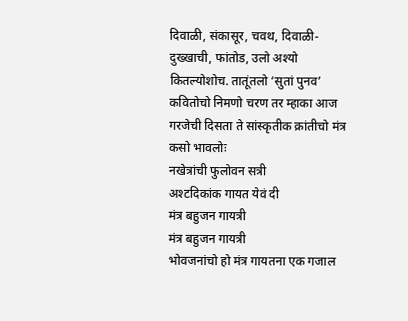दिवाळी, संकासूर, चवथ, दिवाळी-दुख्खाची, फांतोड, उलो अश्यो कितल्योशोच. तातूंतलो ‘सुतां पुनव’ कवितोचो निमणो चरण तर म्हाका आज गरजेची दिसता ते सांस्कृतीक क्रांतीचो मंत्र कसो भावलोः
नखेत्रांची फुलोवन सत्री
अश्टदिकांक गायत येवं दी
मंत्र बहुजन गायत्री
मंत्र बहुजन गायत्री
भोवजनांचो हो मंत्र गायतना एक गजाल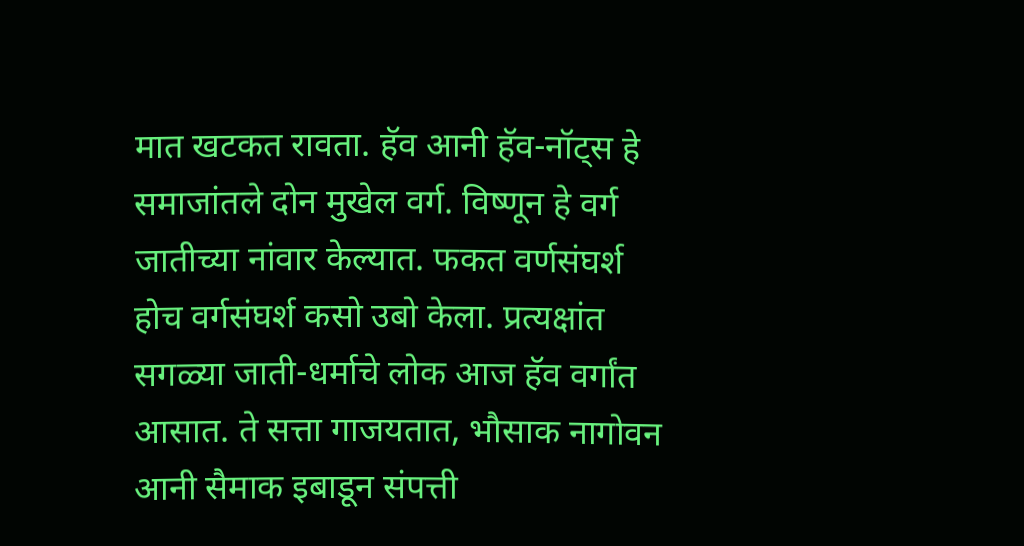मात खटकत रावता. हॅव आनी हॅव-नॉट्स हे समाजांतले दोन मुखेल वर्ग. विष्णून हे वर्ग जातीच्या नांवार केल्यात. फकत वर्णसंघर्श होच वर्गसंघर्श कसो उबो केला. प्रत्यक्षांत सगळ्या जाती-धर्माचे लोक आज हॅव वर्गांत आसात. ते सत्ता गाजयतात, भौसाक नागोवन आनी सैमाक इबाडून संपत्ती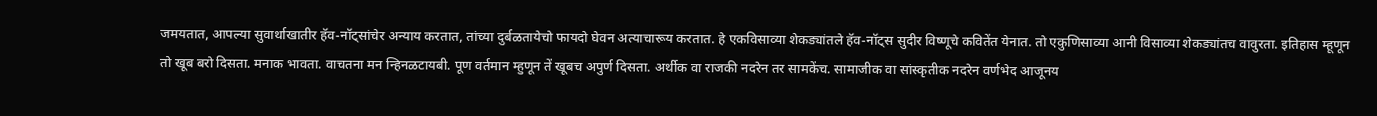जमयतात, आपल्या सुवार्थाखातीर हॅव-नॉट्सांचेर अन्याय करतात, तांच्या दुर्बळतायेचो फायदो घेवन अत्याचारूय करतात. हे एकविसाव्या शेकड्यांतले हॅव-नॉट्स सुदीर विष्णूचे कवितेंत येनात. तो एकुणिसाव्या आनी विसाव्या शेकड्यांतच वावुरता. इतिहास म्हूणून तो खूब बरो दिसता. मनाक भावता. वाचतना मन न्हिनळटायबी. पूण वर्तमान म्हुणून तें खूबच अपुर्ण दिसता. अर्थीक वा राजकी नदरेन तर सामकेंच. सामाजीक वा सांस्कृतीक नदरेन वर्णभेद आजूनय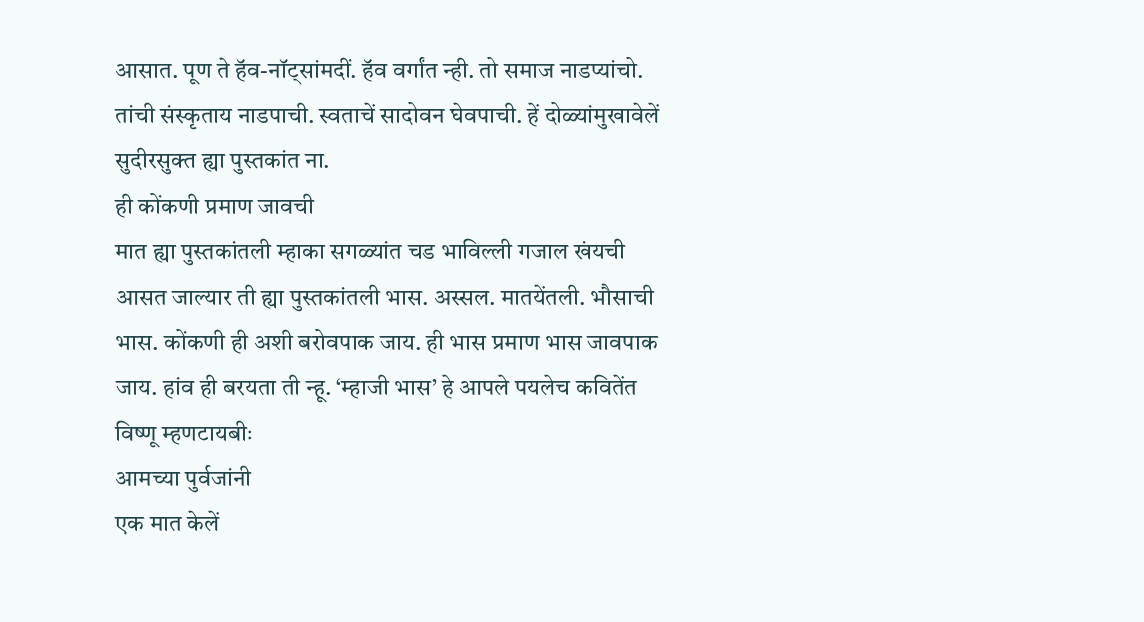आसात. पूण ते हॅव-नॉट्सांमदीं. हॅव वर्गांत न्ही. तो समाज नाडप्यांचो. तांची संस्कृताय नाडपाची. स्वताचें सादोवन घेवपाची. हें दोळ्यांमुखावेलें सुदीरसुक्त ह्या पुस्तकांत ना.
ही कोंकणी प्रमाण जावची
मात ह्या पुस्तकांतली म्हाका सगळ्यांत चड भाविल्ली गजाल खंयची आसत जाल्यार ती ह्या पुस्तकांतली भास. अस्सल. मातयेंतली. भौसाची भास. कोंकणी ही अशी बरोवपाक जाय. ही भास प्रमाण भास जावपाक जाय. हांव ही बरयता ती न्हू. ‘म्हाजी भास’ हे आपले पयलेच कवितेंत विष्णू म्हणटायबीः
आमच्या पुर्वजांनी
एक मात केलें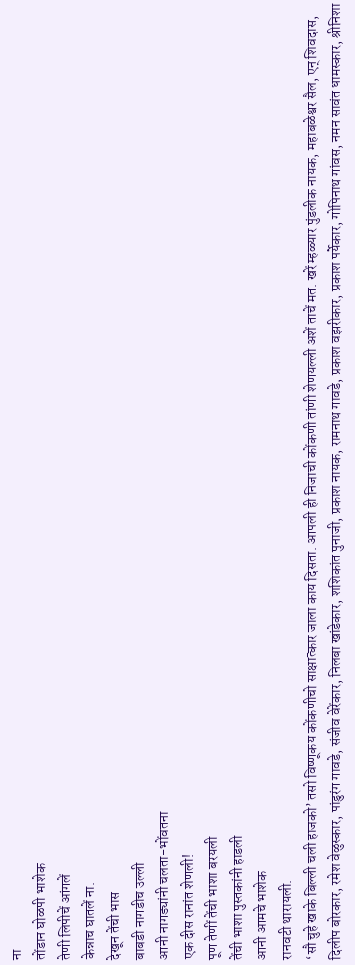ना
तोंडान घोळपी भाशेक
तेणी लिपीचें आंगलें
केन्नाच घातलें ना.
देखून तेंची भास
बाबडी नागडीच उल्ली
आनी नागड्यांनी चलता-भोंवतना
एक दीस रानांत शेणली!
पूण तेणीं तेंची भाशा बरयली
तेंची भाशा पुस्तकांनी हाडली
आनी आमचे भाशेक
रानवटी थारायली.
‘सौ चुहे खाके बिल्ली चली हाजको’ तसो विष्णूकय कोंकणीचो साक्षात्कार जाला काय दिसता. आपली ही निजाची कोंकणी तांणी शेणयल्ली अशें ताचें मत. खरें म्हळ्यार पुंडलीक नायक, महाबळेश्वर सैल, एन् शिवदास, दिलीप बोरकार, रमेश वेळुस्कार, पांडुरंग गावडे, संजीव वेरेंकार, निलबा खांडेकार, शशिकांत पुनाजी, प्रकाश नायक, रामनाथ गावडे, प्रकाश वझरीकार, प्रकाश पर्येकार, गोपिनाथ गांवस, नमन सावंत धामस्कार, श्रीनिशा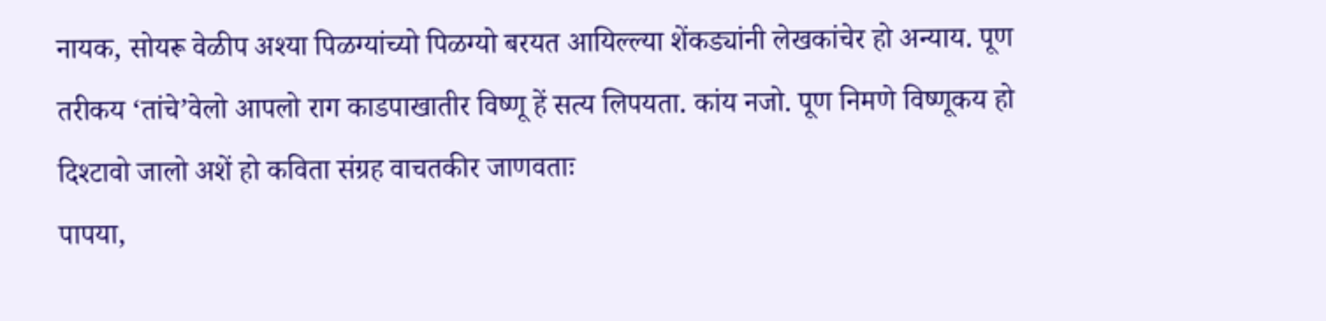नायक, सोयरू वेळीप अश्या पिळग्यांच्यो पिळग्यो बरयत आयिल्ल्या शेंकड्यांनी लेखकांचेर हो अन्याय. पूण तरीकय ‘तांचे’वेलो आपलो राग काडपाखातीर विष्णू हें सत्य लिपयता. कांय नजो. पूण निमणे विष्णूकय हो दिश्टावो जालो अशें हो कविता संग्रह वाचतकीर जाणवताः
पापया,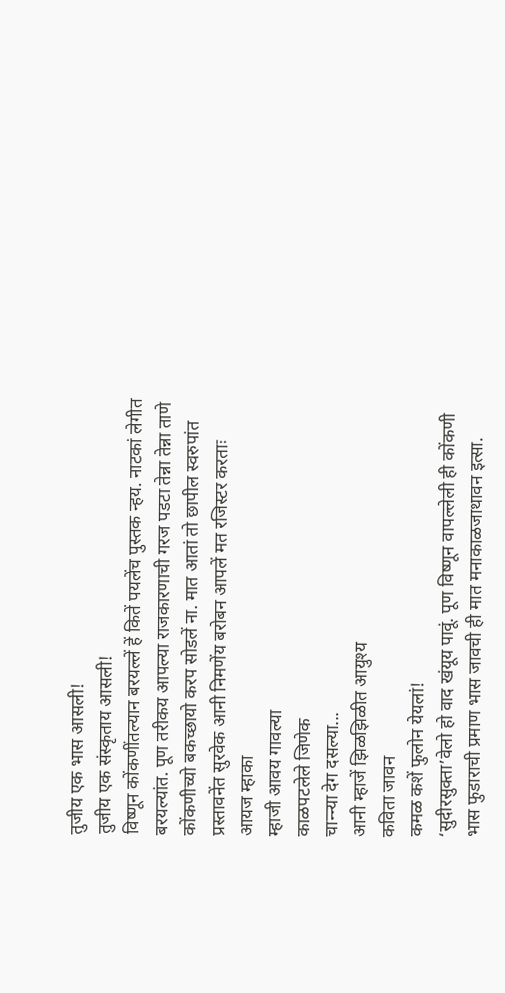तुजीय एक भास आसली!
तुजीय एक संस्कृताय आसली!
विष्णून कोंकणींतल्यान बरयल्लें हें कितें पयलेंच पुस्तक न्हय. नाटकां लेगीत बरयल्यांत. पूण तरीकय आपल्या राजकारणाची गरज पडटा तेन्ना तेन्ना ताणे कोंकणीच्यो बकच्छायो करप सोडलें ना. मात आतां तो छापील स्वरुपांत प्रस्तावनेंत सुरवेक आनी निमणेंय बरोबन आपलें मत रजिस्टर करताः
आयज म्हाका
म्हाजी आवय गावल्या
काळपटलेले जिणेक
चान्न्या देग दसल्या...
आनी म्हाजें झिळझिळीत आयुश्य
कविता जावन
कमळ कशें फुलोन येयलां!
‘सुदीरसुक्ता’वेलो हो वाद खंयूय पावूं. पूण विष्णून वापल्लेली ही कोंकणी भास फुडाराची प्रमाण भास जावची ही मात मनाकाळजाथावन इत्सा.